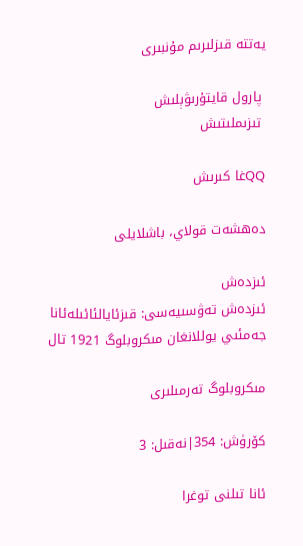يەتتە قىزلىرىم مۇنبىرى

 پارول قايتۇرىۋېلىش
 تىزىملىتىش

QQغا كىرىش

دەھشەت قولاي، باشلايلى

ئىزدەش
ئىزدەش تەۋسىيەسى: قىزئايالئائىلەئانا
جەمئىي يوللانغان مىكروبلوگ 1921 تال

مىكروبلوگ تەرمىلىرى

كۆرۈش: 354|نەقىل: 3

ئانا تىلنى توغرا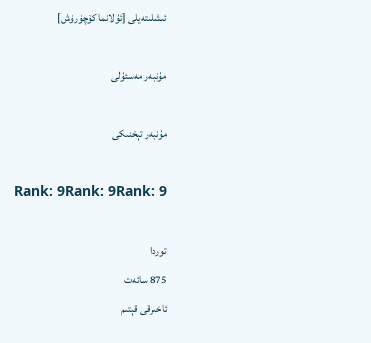ئىشلىتەيلى [ئۇلانما كۆچۈرۈش]

مۇنبەر مەسئۇلى

مۇنبەر تېخنىكى

Rank: 9Rank: 9Rank: 9

توردا
875 سائەت
ئاخىرقى قېتىم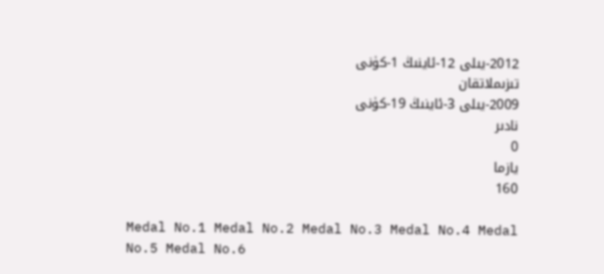2012-يىلى 12-ئاينىڭ 1-كۈنى
تىزىملاتقان
2009-يىلى 3-ئاينىڭ 19-كۈنى
نادىر
0
يازما
160

Medal No.1 Medal No.2 Medal No.3 Medal No.4 Medal No.5 Medal No.6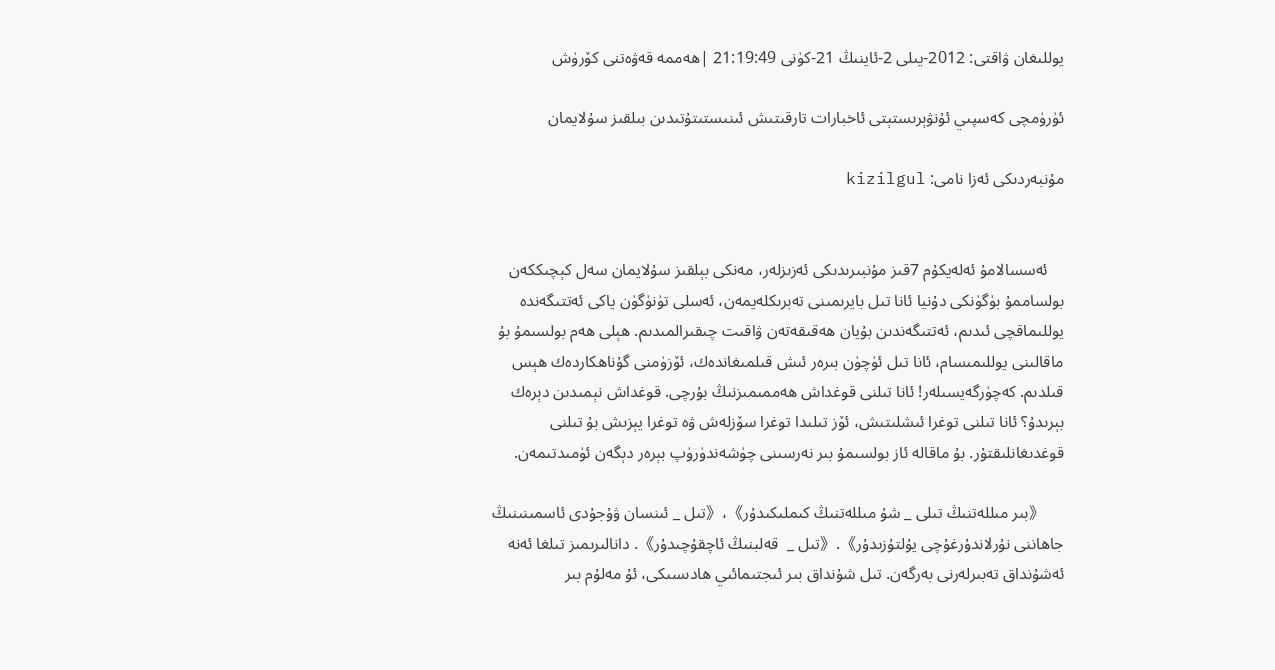يوللىغان ۋاقتى: 2012-يىلى 2-ئاينىڭ 21-كۈنى 21:19:49 |ھەممە قەۋەتنى كۆرۈش

ئۈرۈمچى كەسپىي ئۇنۋېرىستېتى ئاخبارات تارقىتىش ئىنىستىتۇتىدىن بىلقىز سۇلايمان

مۇنبەردىكى ئەزا نامى: kizilgul


    ئەسسالامۇ ئەلەيكۇم 7قىز مۇنبىرىدىكى ئەزىزلەر، مەنكى بېلقىز سۇلايمان سەل كېچىككەن بولساممۇ بۈگۈنكى دۇنيا ئانا تىل بايرىمىنى تەبرىكلەيمەن، ئەسلى تۈنۈگۈن ياكى ئەتتىگەندە يوللىماقچى ئىدىم، ئەتتىگەندىن بۇيان ھەقىقەتەن ۋاقىت چىقىرالمىدىم. ھېلى ھەم بولسىمۇ بۇ ماقالىنى يوللىمىسام، ئانا تىل ئۈچۈن بىرەر ئىش قىلمىغاندەك، ئۆزۈمنى گۇناھكاردەك ھېس قىلدىم. كەچۈرگەيسىلەر! ئانا تىلنى قوغداش ھەممىمىزنىڭ بۇرچى. قوغداش نېمىدىن دېرەك بېرىدۇ؟ ئانا تىلنى توغرا ئىشلىتىش، ئۆز تىلىدا توغرا سۆزلەش ۋە توغرا يېزىش بۇ تىلنى قوغدىغانلىقتۇر. بۇ ماقالە ئاز بولسىمۇ بىر نەرسىنى چۈشەندۈرۈپ بېرەر دېگەن ئۈمىدتىمەن.

     《بىر مىللەتنىڭ تىلى _ شۇ مىللەتنىڭ كىملىكىدۇر》،《تىل _ ئىنسان ۋۇجۇدى ئاسمىنىنىڭ جاھاننى نۇرلاندۇرغۇچى يۇلتۇزىدۇر》.《تىل _  قەلبنىڭ ئاچقۇچىدۇر》. دانالىرىمىز تىلغا ئەنە ئەشۇنداق تەبىرلەرنى بەرگەن. تىل شۇنداق بىر ئىجتىمائىي ھادىسىكى، ئۇ مەلۇم بىر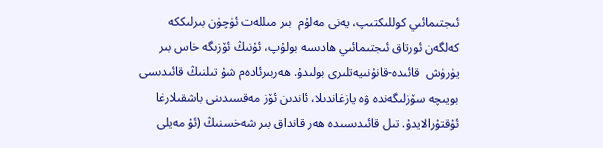ئىجتىمائىي كوللىكتىپ، يەنى مەلۇم  بىر مىللەت ئۈچۈن بىرلىككە كەلگەن ئورتاق ئىجتىمائىي ھادىسە بولۇپ، ئۇنىڭ ئۆزىگە خاس بىر يۈرۈش  قائىدە-قانۇنىيەتلىرى بولىدۇ. ھەربىرئادەم شۇ تىلنىڭ قائىدىسى بويىچە سۆزلىگەندە ۋە يازغاندىلا، ئاندىن ئۆز مەقسىدىنى باشقىلارغا ئۇقتۇرالايدۇ. تىل قائىدىسىدە ھەر قانداق بىر شەخسنىڭ (ئۇ مەيلى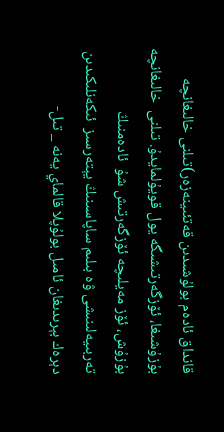قانداق ئادەم بولۇشىدىن قەتئىينەزەر)تىلنى خالىغانچە بۇزۇشىغا، ئۆزگەرتىشىگە يول قويۇلمايدۇ. تىلنى  خالىغانچە بۇزۇش، ئۆز مەيلىچە ئۆزگەرتىش شۇ  ئادەمنىڭ تەربىيەلىنىشى ۋە بىلىم ساپاسىنىڭ يېتەرسىز  ئىكەنلىكىدىن دېرەك بېرىدىغان ئامىل بولۇپلا قالماي يەنە _ تىل-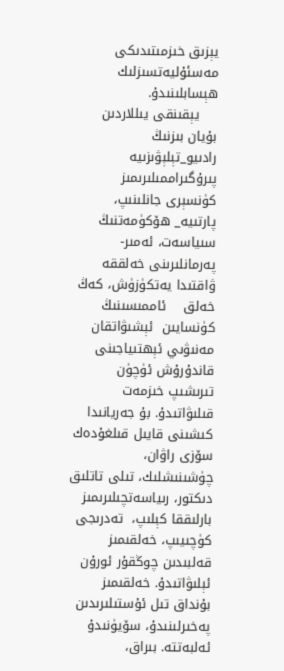يېزىق خىزمىتىدىكى مەسئۇليەتسىزلىك ھېسابلىنىدۇ.
    يېقىنقى يىللاردىن بۇيان بىزنىڭ رادىيو_تېلېۋىزىيە پىرۇگىراممىلىرىمىز كۈنسېرى جانلىنىپ، پارتىيە_ ھۆكۈمەتنىڭ سىياسەت، ئەمىر-پەرمانلىرىنى خەلققە ۋاقتىدا يەتكۈزۈش، كەڭ خەلق    ئاممىسىنىڭ كۈنسايىن  ئېشىۋاتقان مەنىۋىي ئېھتىياجىنى قاندۇرۇش ئۈچۈن تىرىشىپ خىزمەت قىلىۋاتىدۇ. بۇ جەريانىدا كىشىنى قايىل قىلغۇدەك سۆزى راۋان، چۈشىنىشلىك، تىلى تاتلىق دىكتور، رىياسەتچىلىرىمىز  بارلىققا كېلىپ،  تەدرىجى كۈچىيىپ، خەلقىمىز قەلبىدىن چوڭقۇر ئورۇن ئېلىۋاتىدۇ. خەلقىمىز بۇنداق تىل ئۇستىلىرىدىن پەخىرلىنىدۇ، سۆيۈنىدۇ ئەلبەتتە. بىراق،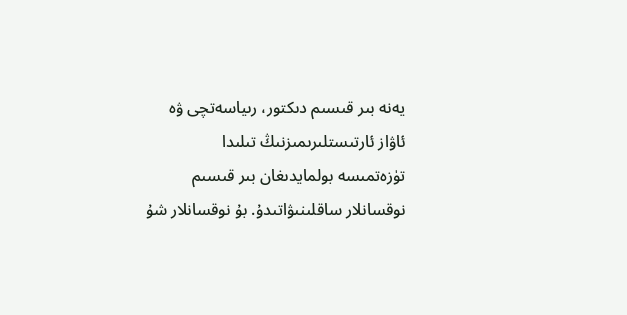يەنە بىر قىسىم دىكتور، رىياسەتچى ۋە ئاۋاز ئارتىستلىرىمىزنىڭ تىلىدا   تۈزەتمىسە بولمايدىغان بىر قىسىم  نوقسانلار ساقلىنىۋاتىدۇ. بۇ نوقسانلار شۇ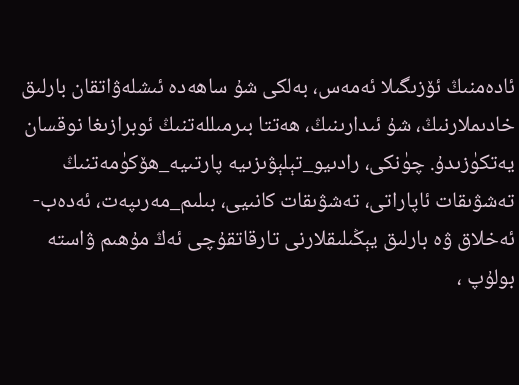ئادەمنىڭ ئۆزىگىلا ئەمەس، بەلكى شۇ ساھەدە ئىشلەۋاتقان بارلىق خادىملارنىڭ، شۇ ئىدارىنىڭ، ھەتتا بىرمىللەتنىڭ ئوبرازىغا نوقسان يەتكۈزىدۇ. چۈنكى، رادىيو_تېلېۋىزىيە پارتىيە_ھۆكۈمەتنىڭ تەشۋىقات ئاپاراتى، تەشۋىقات كانىيى، بىلىم_مەرىپەت، ئەدەب-ئەخلاق ۋە بارلىق يېڭىلىقلارنى تارقاتقۇچى ئەڭ مۇھىم ۋاستە بولۇپ ،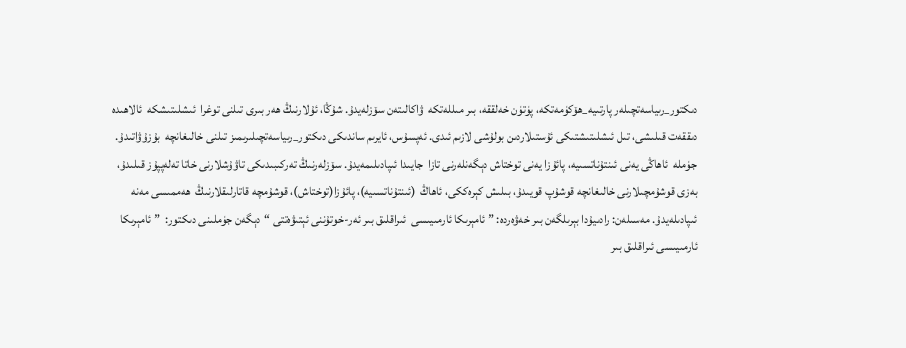دىكتور_رىياسەتچىلەر پارتىيە_ھۆكۈمەتكە، پۈتۈن خەلققە، بىر مىللەتكە  ۋاكالىتەن سۆزلەيدۇ. شۇڭا، ئۇلارنىڭ ھەر بىرى تىلنى توغرا  ئىشلىتىشكە  ئالاھىدە دىققەت قىلىشى، تىل ئىشلىتىشتىكى ئۇستىلاردىن بولۇشى لازىم ئىدى. ئەپسۇس، ئايرىم ساندىكى دىكتور_رىياسەتچىلىرىمىز تىلنى خالىغانچە  بۇزۇۋاتىدۇ. جۈملە  ئاھاڭى يەنى ئىنتۇناتسىيە، پائۇزا يەنى توختاش دېگەنلەرنى تازا  جايىدا ئىپادىلىمەيدۇ. سۆزلەرنىڭ تەركىبىدىكى تاۋۇشلارنى خاتا تەلەپپۇز قىلىدۇ، بەزى قوشۇمچىلارنى خالىغانچە قوشۇپ قويىدۇ، بىلىش كېرەككى، ئاھاڭ  (ئىنتۇناتسىيە)، پائۇزا(توختاش)، قوشۇمچە قاتارلىقلارنىڭ  ھەممىسى مەنە ئىپادىلەيدۇ. مەسىلەن: رادىيۇدا بېرىلگەن بىر خەۋەردە: ”ئامېرىكا ئارمىيىسى  ئىراقلىق بىر ئەر-خوتۇننى ئېتىۋەتتى “دېگەن جۈملىنى دىكتور:  ”ئامېرىكا ئارمىيىسى ئىراقلىق بىر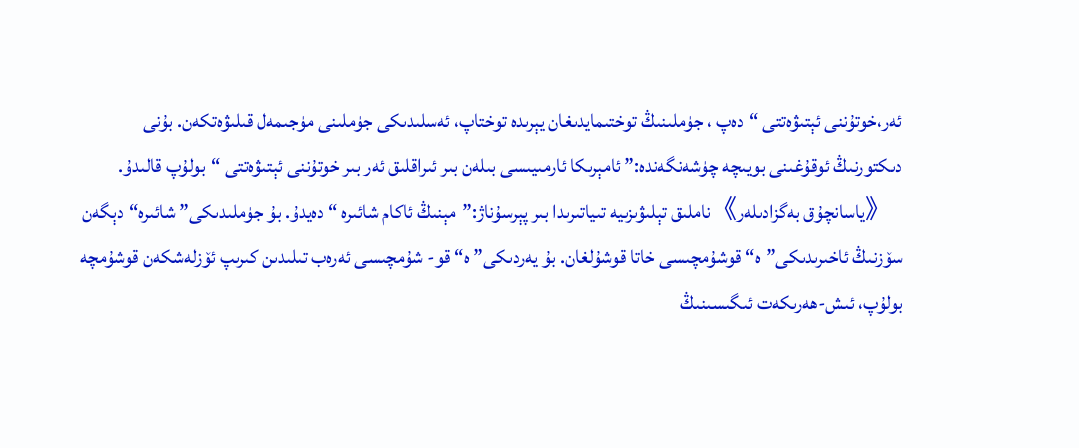ئەر،خوتۇننى ئېتىۋەتتى “دەپ ، جۈملىنىڭ توختىمايدىغان يېرىدە توختاپ، ئەسلىدىكى جۈملىنى مۈجىمەل قىلىۋەتكەن. بۇنى دىكتورنىڭ ئوقۇغىنى بويىچە چۈشەنگەندە:” ئامېرىكا ئارمىيىسى بىلەن بىر ئىراقلىق ئەر بىر خوتۇننى ئېتىۋەتتى “بولۇپ قالىدۇ.
  《ياسانچۇق بەگزادىلەر》ناملىق تېلىۋىزىيە تىياتىرىدا بىر پېرسۇناژ:”مېنىڭ ئاكام شائىرە “ دەيدۇ. بۇ جۈملىدىكى” شائىرە“دېگەن سۆزنىڭ ئاخىرىدىكى”ە“ قوشۇمچىسى خاتا قوشۇلغان. بۇ يەردىكى” ە“ قو- شۇمچىسى ئەرەب تىلىدىن كىرىپ ئۆزلەشكەن قوشۇمچە بولۇپ، ئىش-ھەرىكەت ئىگىسىنىڭ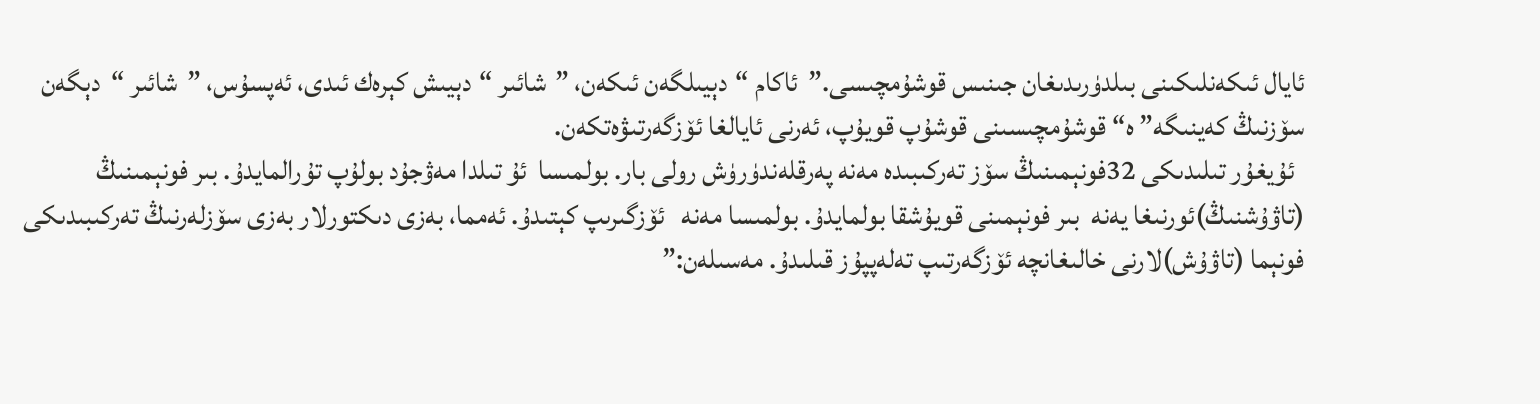ئايال ئىكەنلىكىنى بىلدۈرىدىغان جىنىس قوشۇمچىسى.”ئاكام “دېيىلگەن ئىكەن، ”شائىر “دېيىش كېرەك ئىدى، ئەپسۇس، ”شائىر “  دېگەن سۆزنىڭ كەينىگە” ە“ قوشۇمچىسىنى قوشۇپ قويۇپ، ئەرنى ئايالغا ئۆزگەرتىۋەتكەن.
  ئۇيغۇر تىلىدىكى 32فونېمىنىڭ سۆز تەركىبىدە مەنە پەرقلەندۈرۈش رولى بار. بولمىسا  ئۇ تىلدا مەۋجۇد بولۇپ تۇرالمايدۇ. بىر فونېمىنىڭ (تاۋۇشنىڭ)ئورنىغا يەنە  بىر فونېمىنى قويۇشقا بولمايدۇ. بولمىسا مەنە   ئۆزگىرىپ كېتىدۇ. ئەمما، بەزى دىكتورلار بەزى سۆزلەرنىڭ تەركىبىدىكى فونېما (تاۋۇش)لارنى خالىغانچە ئۆزگەرتىپ تەلەپپۇز قىلىدۇ. مەسىلەن:”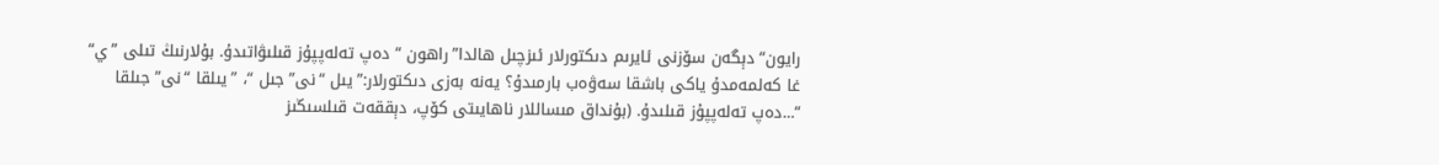رايون“ دېگەن سۆزنى ئايرىم دىكتورلار ئىزچىل ھالدا”راھون “ دەپ تەلەپپۇز قىلىۋاتىدۇ. بۇلارنىڭ تىلى ”ي“ غا كەلمەمدۇ ياكى باشقا سەۋەب بارمىدۇ؟ يەنە بەزى دىكتورلار:”يىل “نى”جىل “، ”يىلقا “نى”جىلقا “...دەپ تەلەپپۇز قىلىدۇ. (بۇنداق مىساللار ناھايىتى كۆپ، دېققەت قىلسىڭىز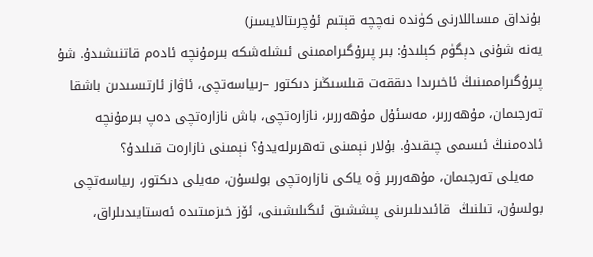بۇنداق مىساللارنى كۈندە نەچچە قېتىم ئۇچرىتالايسىز)
يەنە شۇنى دېگۈم كېلىدۇ: بىر پىرۇگىراممىنى ئىشلەشكە بىرمۇنچە ئادەم قاتنىشىدۇ. شۇ     پىرۇگىراممىنىڭ ئاخىرىدا دىققەت قىلسىڭىز دىكتور –رىياسەتچى، ئاۋاز ئارتىسىدىن باشقا  تەرجىمان، مۇھەررىر، مەسئۇل مۇھەررىر، نازارەتچى، باش نازارەتچى دەپ بىرمۇنچە ئادەمنىڭ ئىسمى چىقىدۇ. بۇلار نېمىنى تەھرىرلەيدۇ؟ نېمىنى نازارەت قىلىدۇ؟
  مەيلى تەرجىمان، مۇھەررىر ۋە ياكى نازارەتچى بولسۇن، مەيلى دىكتور، رىياسەتچى بولسۇن، تىلنىڭ  قائىدىلىرىنى پىششىق ئىگىلىشىنى، ئۆز خىزمىتىدە ئەستايىدىلراق،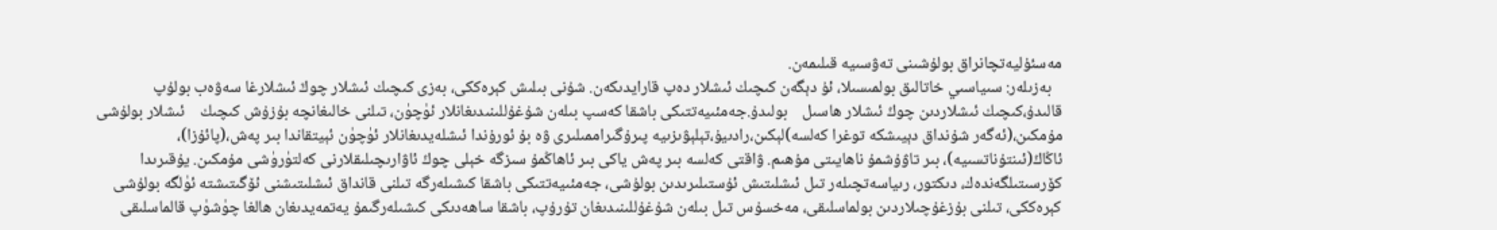مەسئۇليەتچانراق بولۇشىنى تەۋسىيە قىلىمەن.
   بەزىلەر: سىياسىي خاتالىق بولمىسىلا، ئۇ دېگەن كىچىك ئىشلار دەپ قارايدىكەن. شۇنى بىلىش كېرەككى، بەزى كىچىك ئىشلار چوڭ ئىشلارغا سەۋەب بولۇپ قالىدۇ،كىچىك ئىشلاردىن چوڭ ئىشلار ھاسىل    بولىدۇ.جەمئىيەتتىكى باشقا كەسپ بىلەن شۇغۇللىنىدىغانلار ئۈچۈن، تىلنى خالىغانچە بۇزۇش كىچىك    ئىشلار بولۇشى مۇمكىن،(ئەگەر شۇنداق دېيىشكە توغرا كەلسە)لېكىن،رادىيۇ،تېلېۋىزىيە پىرۇگىراممىلىرى ۋە بۇ ئورۇندا ئىشلەيدىغانلار ئۈچۈن ئېيتقاندا بىر پەش،(پائۇزا)، ئاڭاڭ(ئىنتۇناتسىيە)، بىر تاۋۇشمۇ ناھايىتى مۇھىم. ۋاقتى كەلسە بىر پەش ياكى بىر ئاھاڭمۇ سىزگە خېلى چوڭ ئاۋارىچىلىقلارنى كەلتۈرۈشى مۇمكىن. يۇقىرىدا كۆرسىتىلگەندەك، دىكتور، رىياسەتچىلەر تىل ئىشلىتىش ئۇستىلىرىدىن بولۇشى، جەمئىيەتتىكى باشقا كىشىلەرگە تىلنى قانداق ئىشلىتىشنى ئۆگىتىشتە ئۈلگە بولۇشى كېرەككى، تىلنى بۇزغۇچىلاردىن بولماسلىقى، مەخسۇس تىل بىلەن شۇغۇللىنىدىغان تۇرۇپ، باشقا ساھەدىكى كىشىلەرگىمۇ يەتمەيدىغان ھالغا چۈشۈپ قالماسلىقى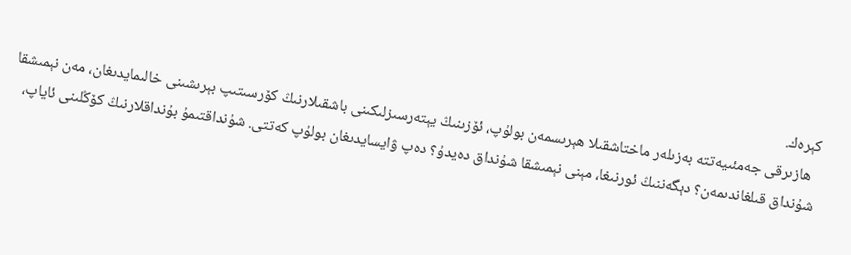كېرەك.
  ھازىرقى جەمئىيەتتە بەزىلەر ماختاشقىلا ھېرىسمەن بولۇپ، ئۆزىنىڭ يېتەرسىزلىكىنى باشقىلارنىڭ كۆرسىتىپ بېرىشىنى خالىمايدىغان، مەن نېمىشقا شۇنداق قىلغاندىمەن؟ دېگەننىڭ ئورنىغا، مېنى نېمىشقا شۇنداق دەيدۇ؟ دەپ ۋايسايدىغان بولۇپ كەتتى. شۇنداقتىمۇ بۇنداقلارنىڭ كۆڭلىنى ئاياپ،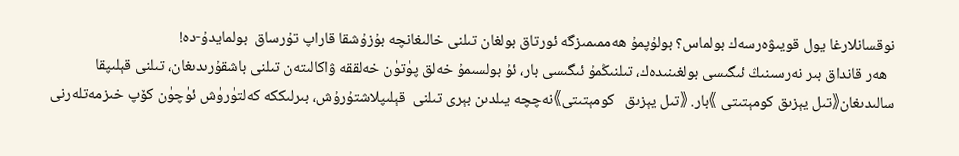نوقسانلارغا يول قويىۋەرسەك بولماس؟ بولۇپمۇ ھەممىمىزگە ئورتاق بولغان تىلنى خالىغانچە بۇزۇشقا قاراپ تۇرساق  بولمايدۇ-دە!
  ھەر قانداق بىر نەرسىنىڭ ئىگىسى بولغىنىدەك، تىلنىڭمۇ ئىگىسى بار، ئۇ بولسىمۇ خەلق پۈتۈن خەلققە ۋاكالىتەن تىلنى باشقۇرىدىغان، تىلنى قېلىپقا سالىدىغان《تىل يېزىق كومېتىتى 》بار. 《تىل يېزىق   كومېتىتى》نەچچە يىلدىن بېرى تىلنى  قېلىپلاشتۇرۇش، بىرلىككە كەلتۈرۈش ئۈچۈن كۆپ خىزمەتلەرنى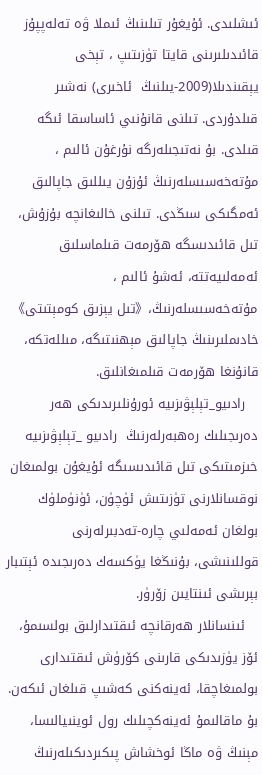ئىشلىدى. ئۇيغۇر تىلىنىڭ ئىملا ۋە تەلەپپۇز قائىدىلىرىنى قايتا تۈزىتىپ ، تېخى يېقىندىلا(2009-يىلنىڭ  ئاخىرى) نەشىر قىلدۇردى. تىلنى قانۇنىي ئاساسقا ئىگە قىلدى. بۇ نەتىجىلەرگە نۇرغۇن ئالىم ، مۇتەخەسىسلەرنىڭ ئۇزۇن يىللىق جاپالىق ئەمگىكى سىڭدى. تىلنى خالىغانچە بۇزۇش، تىل قائىدىسگە ھۆرمەت قىلماسلىق ئەمەلىيەتتە، ئەشۇ ئالىم ، مۇتەخەسىسلەرنىڭ،《تىل يېزىق كومېتىتى》خادىملىرىنىڭ جاپالىق مېھنىتىگە، مىللەتكە، قانۇنغا ھۆرمەت قىلمىغانلىق.
   رادىيو_تېلېۋىزىيە ئورۇنلىرىدىكى ھەر دەرىجىلىك رەھبەرلەرنىڭ  رادىيو _تېلېۋىزىيە خىزمىتىكى تىل قائىدىسىگە ئۇيغۇن بولمىغان نوقسانلارنى تۈزىتىش ئۈچۈن، ئۈنۈملۈك بولغان ئەمەلىي چارە-تەدبىرلەرنى  قوللىنىشى، بۇنىڭغا يۈكسەك دەرىجىدە ئېتىبار بېرىشى ئىنتايىن زۆرۈر.
   ئىنسانلار ھەرقانچە ئىقتىدارلىق بولسىمۇ، ئۆز يۈزىدىكى قارىنى كۆرۈش ئىقتىدارى بولمىغاچقا، ئەينەكنى كەشىپ قىلغان ئىكەن. بۇ ماقالىمۇ ئەينەكچىلىك رول ئوينىيالىسا، مېنىڭ ۋە ماڭا ئوخشاش پىكىردىكىلەرنىڭ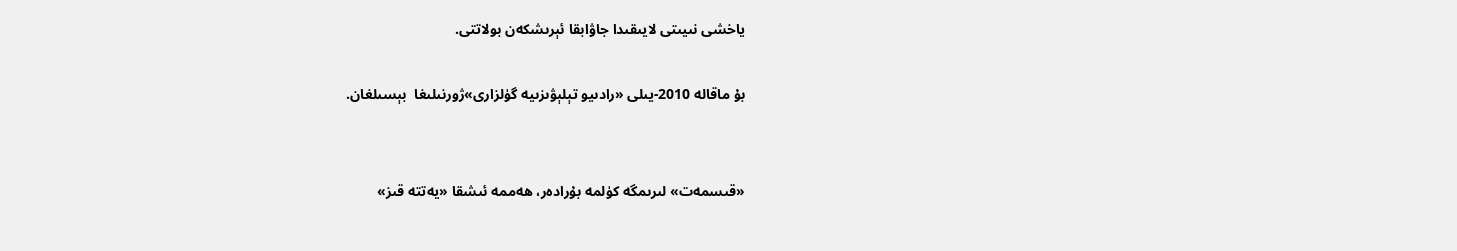ياخشى نىيىتى لايىقىدا جاۋابقا ئېرىشكەن بولاتتى.

بۇ ماقالە 2010-يىلى «رادىيو تېلېۋىزىيە گۈلزارى»ژورنىلىغا  بېسىلغان.


«قىسمەت» لىرىمگە كۈلمە بۇرادەر، ھەممە ئىشقا «يەتتە قىز»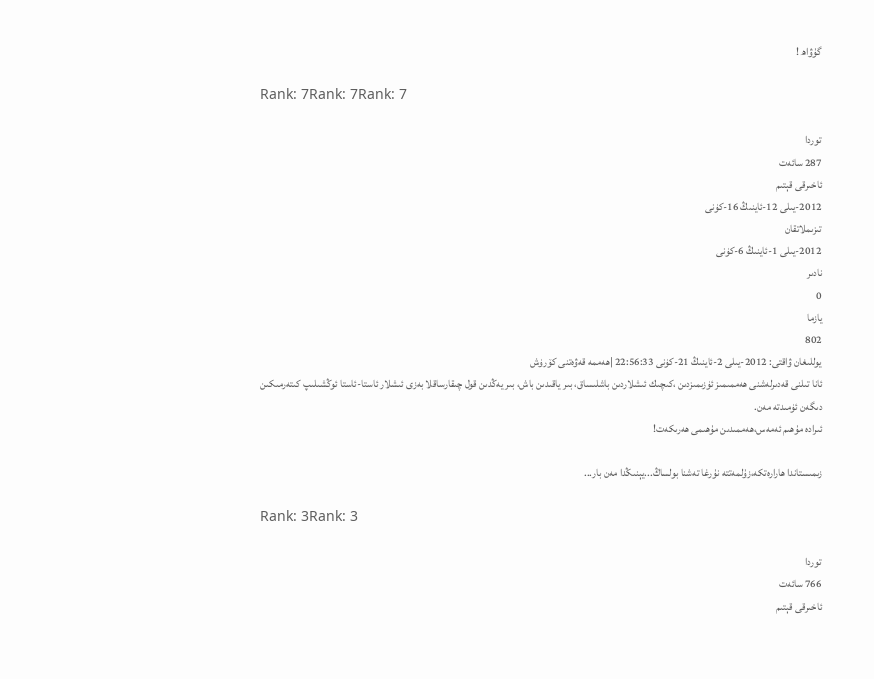گۇۋاھ !

Rank: 7Rank: 7Rank: 7

توردا
287 سائەت
ئاخىرقى قېتىم
2012-يىلى 12-ئاينىڭ 16-كۈنى
تىزىملاتقان
2012-يىلى 1-ئاينىڭ 6-كۈنى
نادىر
0
يازما
802
يوللىغان ۋاقتى: 2012-يىلى 2-ئاينىڭ 21-كۈنى 22:56:33 |ھەممە قەۋەتنى كۆرۈش
ئانا تىلنى قەدىرلەشنى ھەممىمىز ئۈزىمىزدىن ،كىچىك ئىشلاردىن باشلىساق، بىر ياقىدىن باش، بىر يەڭدىن قول چىقارساقلا بەزى ئىشلار ئاستا-ئاستا ئوڭشىلىپ كىتەرمىكىن دىگەن ئۈمىدتە مەن.
ئىرادە مۇھىم ئەمەس،ھەممىدىن مۇھىمى ھەرىكەت!

زىمىستاندا ھارارەتكە،زۇلمەتتە نۇرغا تەشنا بولساڭ...يېنىڭدا مەن بار...

Rank: 3Rank: 3

توردا
766 سائەت
ئاخىرقى قېتىم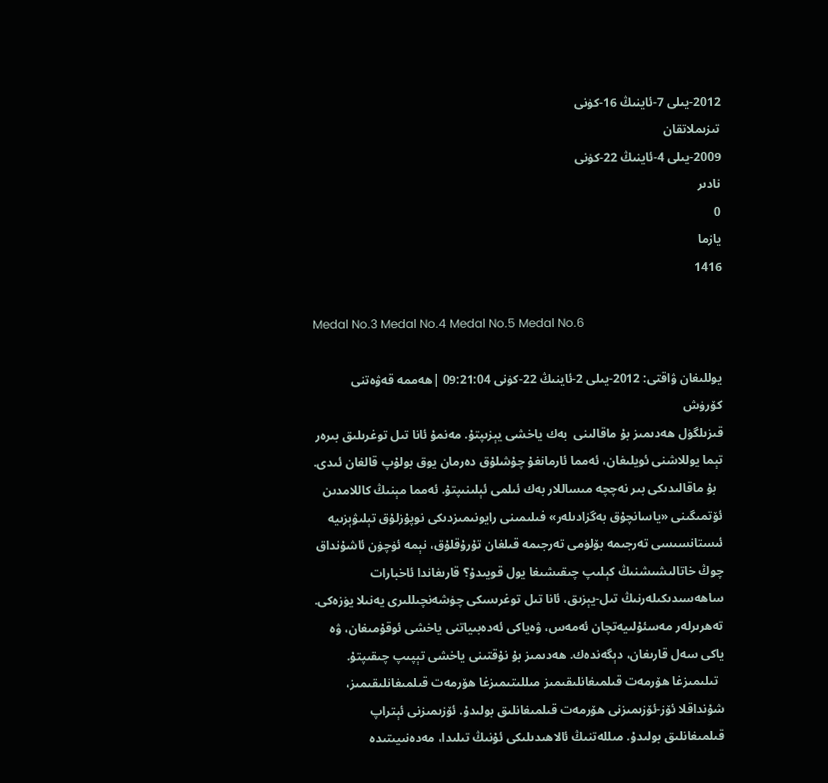2012-يىلى 7-ئاينىڭ 16-كۈنى
تىزىملاتقان
2009-يىلى 4-ئاينىڭ 22-كۈنى
نادىر
0
يازما
1416

Medal No.3 Medal No.4 Medal No.5 Medal No.6

يوللىغان ۋاقتى: 2012-يىلى 2-ئاينىڭ 22-كۈنى 09:21:04 |ھەممە قەۋەتنى كۆرۈش
قىزىلگۈل ھەدىمىز بۇ ماقالىنى  بەك ياخشى يېزىپتۇ. مەنمۇ ئانا تىل توغرىلىق بىرەر تېما يوللاشنى ئويلىغان، ئەمما ئارمانغۇ چۇشلۇق دەرمان يوق بولۇپ قالغان ئىدى.
  بۇ ماقالىدىكى بىر نەچچە مىساللار بەك ئىلمى ئېلىنىپتۇ. ئەمما مېنىڭ كاللامدىن ئۆتمىگىنى «ياسانچۇق بەگزادىلەر» فىلىمىنى رايونىمىزدىكى نوپۇزلۇق تېلىۋېزىيە ئىستانسىسى تەرجىمە بۆلۈمى تەرجىمە قىلغان تۇرۇقلۇق، نېمە ئۈچۈن ئاشۇنداق چوڭ خاتالىشىشنىڭ كېلىپ چىقىشىغا يول قويىدۇ؟ قارىغاندا ئاخبارات ساھەسىدىكىلەرنىڭ تىل-يېزىق، ئانا تىل توغرىسكى چۈشەنچىللىرى يەنىلا يۈزەكى. تەھرىرلەر مەسئۇلىيەتچان ئەمەس، ۋەياكى ئەدەبىياتنى ياخشى ئوقۇمىغان، ۋە ياكى سەل قارىغان، دېگەندەك. ھەدىمىز بۇ نۇقتىنى ياخشى تېپىپ چىقىپتۇ.
  تىلىمىزغا ھۆرمەت قىلمىغانلىقىمىز مىللىتىمىزغا ھۆرمەت قىلمىغانلىقىمىز، شۇنداقلا ئۆز-ئۆزىمىزنى ھۆرمەت قىلمىغانلىق بولىدۇ. ئۆزىمىزنى ئېتراپ قىلمىغانلىق بولىدۇ. مىللەتنىڭ ئالاھىدىلىكى ئۇنىڭ تىلىدا، مەدەنىيىتىدە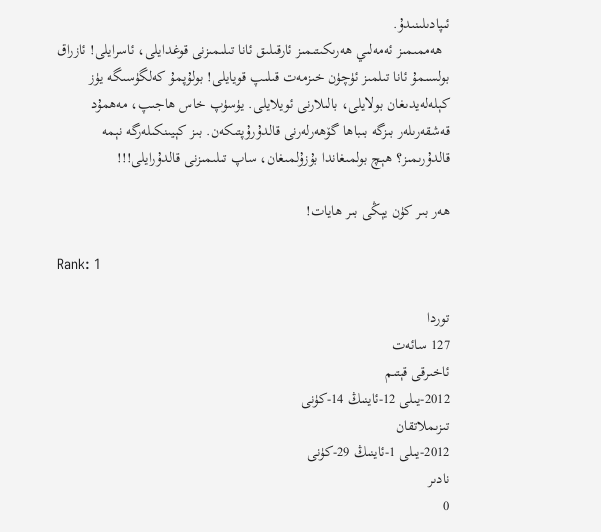ئىپادىلىنىدۇ.
  ھەممىمىز ئەمەلىي ھەرىكىتىمىز ئارقىلىق ئانا تىلىمىزنى قوغدايلى، ئاسرايلى! ئازراق بولسىمۇ ئانا تىلمىز ئۈچۈن خىزمەت قىلىپ قويايلى! بولۇپمۇ كەلگۈسىگە يۈز كېلەلەيدىغان بولايلى، بالىلارنى ئويلايلى. يۈسۈپ خاس ھاجىپ، مەھمۇد قەشقەرىلەر بىزگە بىباھا گۆھەرلەرنى قالدۇرۇپتىكەن. بىز كېيىنكىلەرگە نېمە قالدۇرىمىز؟ ھېچ بولمىغاندا بۇزۇلمىغان، ساپ تىلىمىزنى قالدۇرايلى!!!

ھەر بىر كۈن يېڭى بىر ھايات!

Rank: 1

توردا
127 سائەت
ئاخىرقى قېتىم
2012-يىلى 12-ئاينىڭ 14-كۈنى
تىزىملاتقان
2012-يىلى 1-ئاينىڭ 29-كۈنى
نادىر
0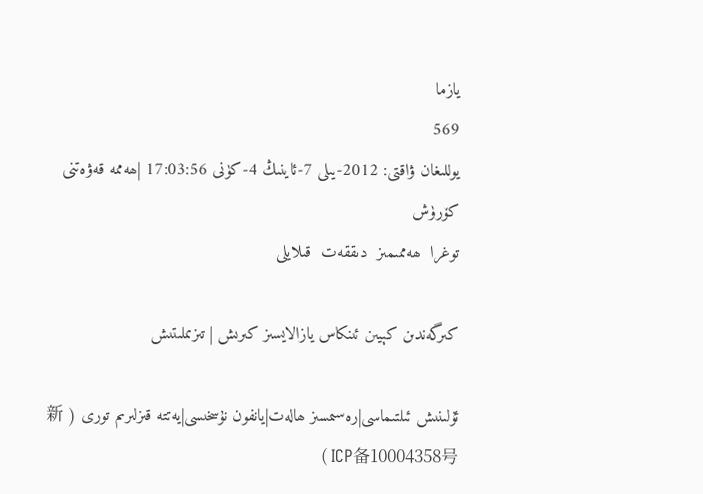يازما
569
يوللىغان ۋاقتى: 2012-يىلى 7-ئاينىڭ 4-كۈنى 17:03:56 |ھەممە قەۋەتنى كۆرۈش
توغرا  ھەممىمىز  دىققەت  قىلايلى

كىرگەندىن كېيىن ئىنكاس يازالايسىز كىرىش | تىزىملىتىش

ئۇلىنىش ئىلتىماسى|رەسىمسىز ھالەت|يانفون نۇسخىسى|يەتتە قىزلىرىم تورى ( 新ICP备10004358号 )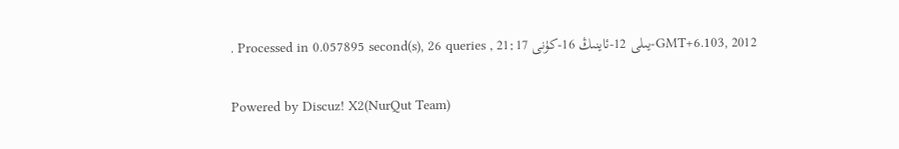GMT+6.103, 2012-يىلى 12-ئاينىڭ 16-كۈنى 21:17 , Processed in 0.057895 second(s), 26 queries .

Powered by Discuz! X2(NurQut Team)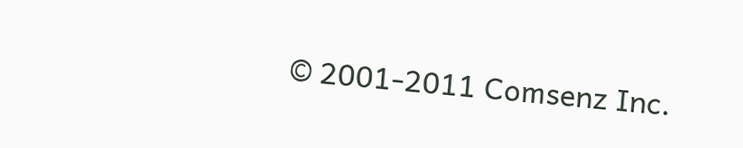© 2001-2011 Comsenz Inc.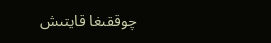چوققىغا قايتىش